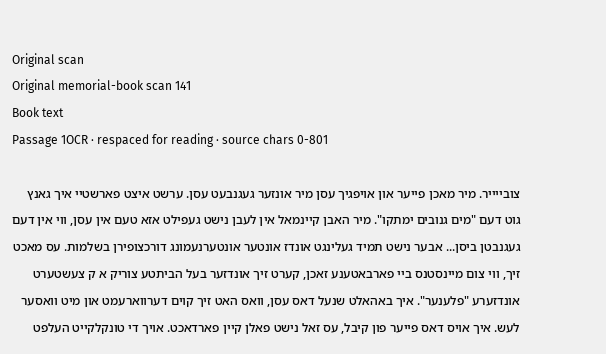Original scan
Original memorial-book scan 141
Book text
Passage 1OCR · respaced for reading · source chars 0-801

צובייייר. מיר מאכן פייער און אויפגיך עסן מיר אונזער געגנבעט עסן. ערשט איצט פארשטיי איך גאנץ גוט דעם "מים גנובים ימתקו". מיר האבן קיינמאל אין לעבן נישט געפילט אזא טעם אין עסן, ווי אין דעם געגנבטן ביסן... אבער נישט תמיד געלינגט אונדז אונטער אונטערנעמונג דורכצופירן בשלמות. עס מאכט זיך, ווי צום מיינסטנס ביי פארבאטענע זאכן, קערט זיך אונדזער בעל הביתטע צוריק א ק צעשטערט אונדזערע "פלענער". איך באהאלט שנעל דאס עסן, וואס האט זיך קוים דערווארעמט און מיט וואסער לעש. איך אויס דאס פייער פון קיבל, עס זאל נישט פאלן קיין פארדאכט. אויך די טונקלקייט העלפט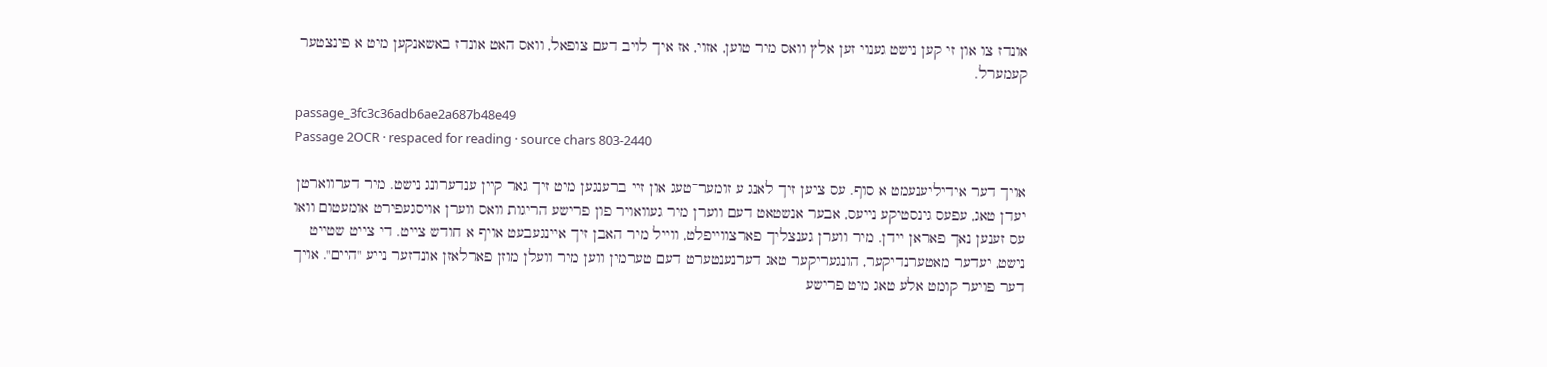אונדז צו און זי קען נישט גענוי זען אלץ וואס מיר טוען, אזוי, אז איך לויב דעם צופאל, וואס האט אונדז באשאנקען מיט א פינצטער קעמערל.

passage_3fc3c36adb6ae2a687b48e49
Passage 2OCR · respaced for reading · source chars 803-2440

אויך דער אידיליענעמט א סוף. עס ציען זיך לאנג ע זומער־טעג און זיי ברענגען מיט זיך גאר קיין ענדערונג נישט. מיר דערווארטן יעדן טאג, עפעס גינסטיקע נייעס, אבער אנשטאט דעם ווערן מיר געוואויר פון פרישע הריגות וואס ווערן אויסגעפירט אומעטום וואו עס זענען נאך פאראן יידן. מיר ווערן גענצליך פארצווייפלט, ווייל מיר האבן זיך איינגעבעט אויף א חודש צייט. די צייט שטייט נישט, יעדער מאטערנדיקער, הונגעריקער טאג דערנענטערט דעם טערמין ווען מיר וועלן מוזן פארלאזן אונדזער נייע "היים". אויך דער פויער קומט אלע טאג מיט פרישע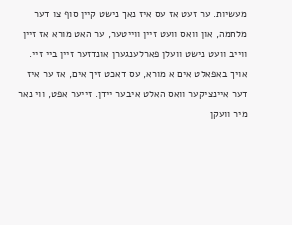מעשיות. ער זעט אז עס איז נאך נישט קיין סוף צו דער מלחמה, און וואס וועט זיין ווייטער, ער האט מורא אז זיין ווייב וועט נישט וועלן פארלענגערן אונדזער זיין ביי זיי. אויך באפאלט אים א מורא, עס דאכט זיך אים, אז ער איז דער איינציקער וואס האלט איבער יידן. זייער אפט, ווי נאר מיר וועקן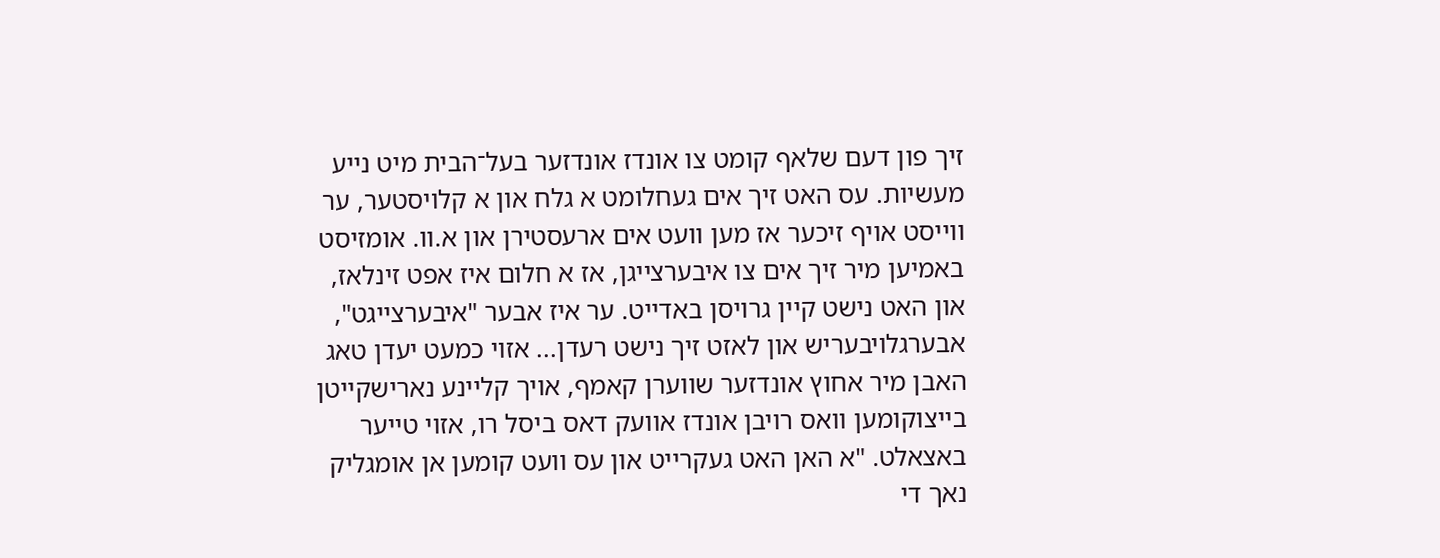זיך פון דעם שלאף קומט צו אונדז אונדזער בעל־הבית מיט נייע מעשיות. עס האט זיך אים געחלומט א גלח און א קלויסטער, ער ווייסט אויף זיכער אז מען וועט אים ארעסטירן און א.וו. אומזיסט באמיען מיר זיך אים צו איבערצייגן, אז א חלום איז אפט זינלאז, און האט נישט קיין גרויסן באדייט. ער איז אבער "איבערצייגט", אבערגלויבעריש און לאזט זיך נישט רעדן... אזוי כמעט יעדן טאג האבן מיר אחוץ אונדזער שווערן קאמף, אויך קליינע נארישקייטן בייצוקומען וואס רויבן אונדז אוועק דאס ביסל רו, אזוי טייער באצאלט. "א האן האט געקרייט און עס וועט קומען אן אומגליק נאך די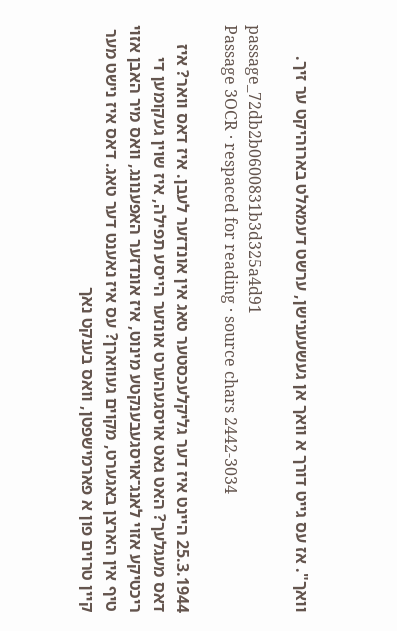וואך". אז עס גייט דורך א וואך אן געשעענישן, ערשט דעמאלט בארוהיקט ער זיך.

passage_72db2b0600831b3d325a4d91
Passage 3OCR · respaced for reading · source chars 2442-3034

25.3.1944 היינט איז דער גליקלעכסטער טאג אין אונדזער לעבן. איז דאס וואר? איז דאס מעגלעך? האט גאט אויסגעהערט אונזער הייסע תפילה, איז שוין געקומען די ריכטיקע אזוי לאנג־אויסגעבענקטע מינוט, איז אונדזער האפענונג, וואס מיר האבן אזוי טיף אין הארצן באגערט, מקוים געווארן? עס איז נאענט דער טאג. דאס איז נישט מער קיין טרוים פון א פארמישפטן, וואס בענקט נאך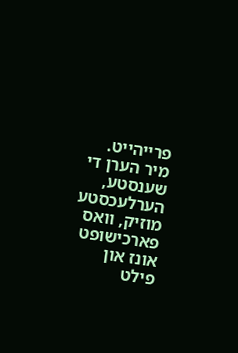פרייהייט. מיר הערן די שענסטע, הערלעכסטע מוזיק, וואס פארכישופט אונז און פילט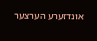אונדזערע הערצער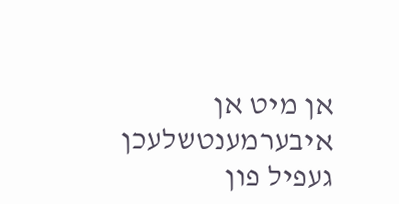אן מיט אן איבערמענטשלעכן געפיל פון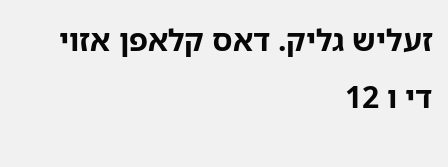זעליש גליק. דאס קלאפן אזוי די ו 12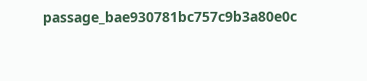passage_bae930781bc757c9b3a80e0c